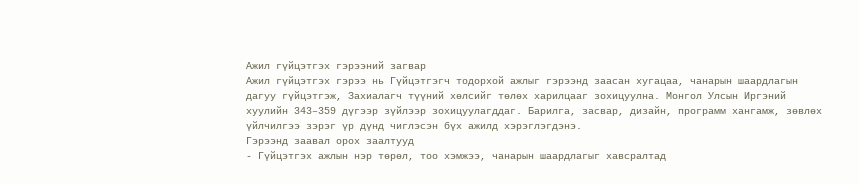Ажил гүйцэтгэх гэрээний загвар
Ажил гүйцэтгэх гэрээ нь Гүйцэтгэгч тодорхой ажлыг гэрээнд заасан хугацаа, чанарын шаардлагын дагуу гүйцэтгэж, Захиалагч түүний хөлсийг төлөх харилцааг зохицуулна. Монгол Улсын Иргэний хуулийн 343–359 дүгээр зүйлээр зохицуулагддаг. Барилга, засвар, дизайн, программ хангамж, зөвлөх үйлчилгээ зэрэг үр дүнд чиглэсэн бүх ажилд хэрэглэгдэнэ.
Гэрээнд заавал орох заалтууд
- Гүйцэтгэх ажлын нэр төрөл, тоо хэмжээ, чанарын шаардлагыг хавсралтад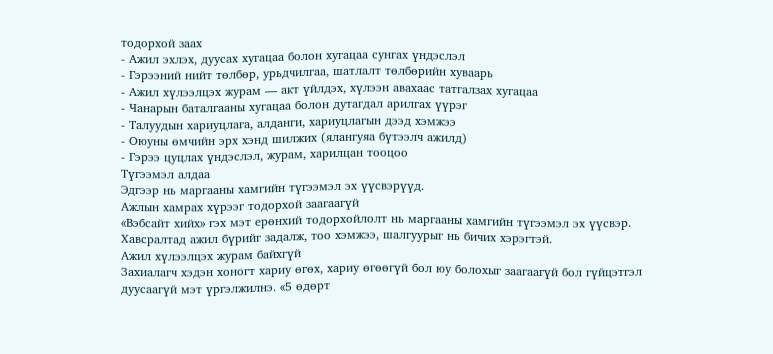тодорхой заах
- Ажил эхлэх, дуусах хугацаа болон хугацаа сунгах үндэслэл
- Гэрээний нийт төлбөр, урьдчилгаа, шатлалт төлбөрийн хуваарь
- Ажил хүлээлцэх журам — акт үйлдэх, хүлээн авахаас татгалзах хугацаа
- Чанарын баталгааны хугацаа болон дутагдал арилгах үүрэг
- Талуудын хариуцлага, алданги, хариуцлагын дээд хэмжээ
- Оюуны өмчийн эрх хэнд шилжих (ялангуяа бүтээлч ажилд)
- Гэрээ цуцлах үндэслэл, журам, харилцан тооцоо
Түгээмэл алдаа
Эдгээр нь маргааны хамгийн түгээмэл эх үүсвэрүүд.
Ажлын хамрах хүрээг тодорхой заагаагүй
«Вэбсайт хийх» гэх мэт ерөнхий тодорхойлолт нь маргааны хамгийн түгээмэл эх үүсвэр. Хавсралтад ажил бүрийг задалж, тоо хэмжээ, шалгуурыг нь бичих хэрэгтэй.
Ажил хүлээлцэх журам байхгүй
Захиалагч хэдэн хоногт хариу өгөх, хариу өгөөгүй бол юу болохыг заагаагүй бол гүйцэтгэл дуусаагүй мэт үргэлжилнэ. «5 өдөрт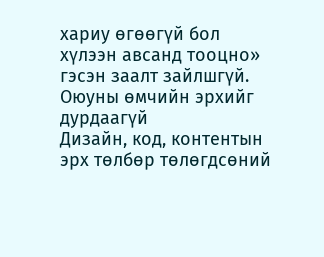хариу өгөөгүй бол хүлээн авсанд тооцно» гэсэн заалт зайлшгүй.
Оюуны өмчийн эрхийг дурдаагүй
Дизайн, код, контентын эрх төлбөр төлөгдсөний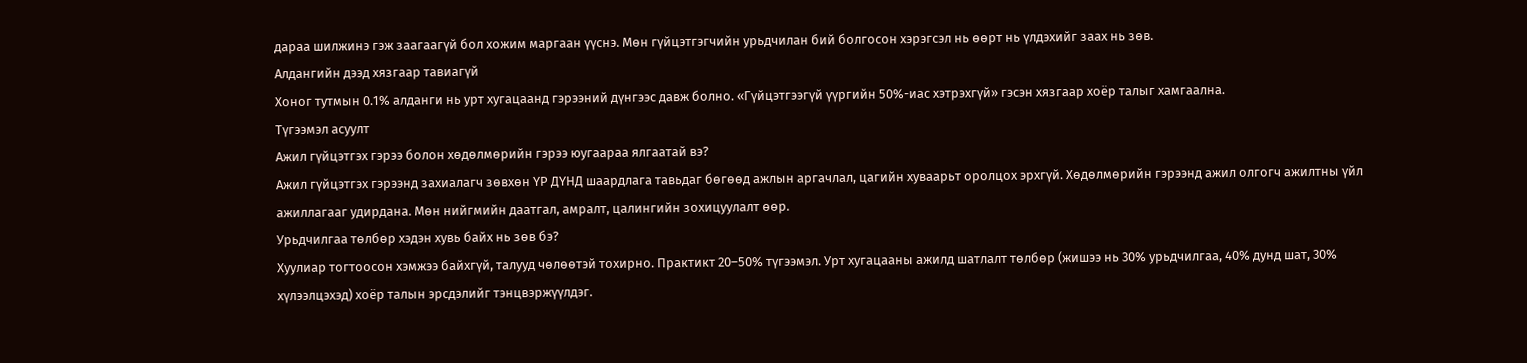дараа шилжинэ гэж заагаагүй бол хожим маргаан үүснэ. Мөн гүйцэтгэгчийн урьдчилан бий болгосон хэрэгсэл нь өөрт нь үлдэхийг заах нь зөв.
Алдангийн дээд хязгаар тавиагүй
Хоног тутмын 0.1% алданги нь урт хугацаанд гэрээний дүнгээс давж болно. «Гүйцэтгээгүй үүргийн 50%-иас хэтрэхгүй» гэсэн хязгаар хоёр талыг хамгаална.
Түгээмэл асуулт
Ажил гүйцэтгэх гэрээ болон хөдөлмөрийн гэрээ юугаараа ялгаатай вэ?
Ажил гүйцэтгэх гэрээнд захиалагч зөвхөн ҮР ДҮНД шаардлага тавьдаг бөгөөд ажлын аргачлал, цагийн хуваарьт оролцох эрхгүй. Хөдөлмөрийн гэрээнд ажил олгогч ажилтны үйл ажиллагааг удирдана. Мөн нийгмийн даатгал, амралт, цалингийн зохицуулалт өөр.
Урьдчилгаа төлбөр хэдэн хувь байх нь зөв бэ?
Хуулиар тогтоосон хэмжээ байхгүй, талууд чөлөөтэй тохирно. Практикт 20–50% түгээмэл. Урт хугацааны ажилд шатлалт төлбөр (жишээ нь 30% урьдчилгаа, 40% дунд шат, 30% хүлээлцэхэд) хоёр талын эрсдэлийг тэнцвэржүүлдэг.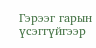Гэрээг гарын үсэггүйгээр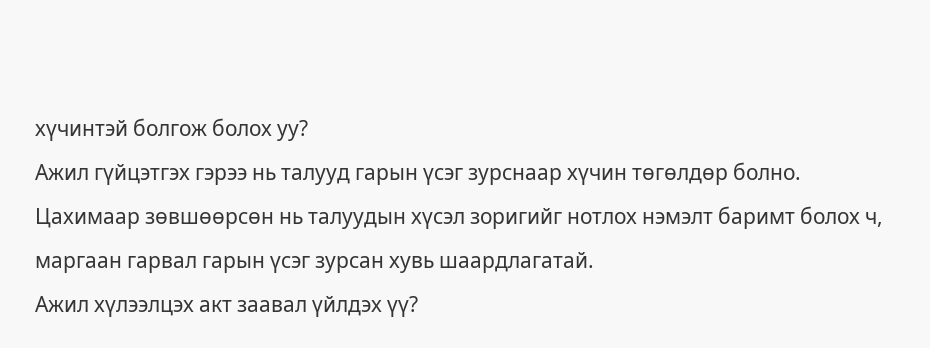хүчинтэй болгож болох уу?
Ажил гүйцэтгэх гэрээ нь талууд гарын үсэг зурснаар хүчин төгөлдөр болно. Цахимаар зөвшөөрсөн нь талуудын хүсэл зоригийг нотлох нэмэлт баримт болох ч, маргаан гарвал гарын үсэг зурсан хувь шаардлагатай.
Ажил хүлээлцэх акт заавал үйлдэх үү?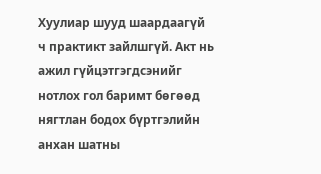Хуулиар шууд шаардаагүй ч практикт зайлшгүй. Акт нь ажил гүйцэтгэгдсэнийг нотлох гол баримт бөгөөд нягтлан бодох бүртгэлийн анхан шатны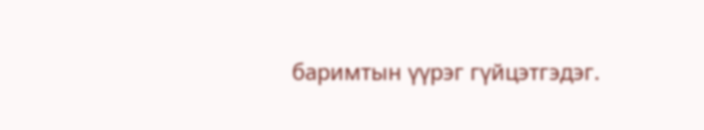баримтын үүрэг гүйцэтгэдэг.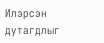Илэрсэн дутагдлыг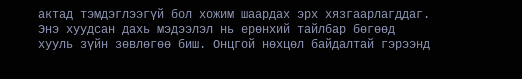актад тэмдэглээгүй бол хожим шаардах эрх хязгаарлагддаг.
Энэ хуудсан дахь мэдээлэл нь ерөнхий тайлбар бөгөөд хууль зүйн зөвлөгөө биш. Онцгой нөхцөл байдалтай гэрээнд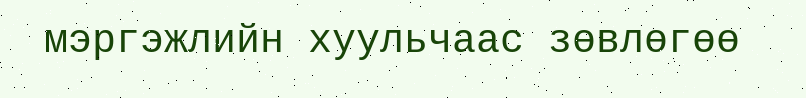мэргэжлийн хуульчаас зөвлөгөө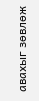авахыг зөвлөж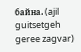байна. (ajil guitsetgeh geree zagvar)